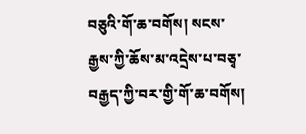བཅུའི་གོ་ཆ་བགོས། སངས་རྒྱས་ཀྱི་ཆོས་མ་འདྲེས་པ་བཅྭ་བརྒྱད་ཀྱི་བར་གྱི་གོ་ཆ་བགོས།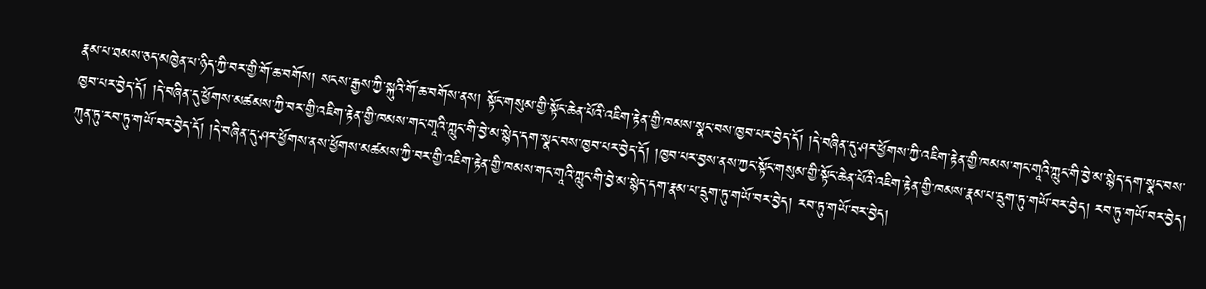རྣམ་པ་ཐམས་ཅད་མཁྱེན་པ་ཉིད་ཀྱི་བར་གྱི་གོ་ཆ་བགོས། སངས་རྒྱས་ཀྱི་སྐུའི་གོ་ཆ་བགོས་ནས། སྟོང་གསུམ་གྱི་སྟོང་ཆེན་པོའི་འཇིག་རྟེན་གྱི་ཁམས་སྣང་བས་ཁྱབ་པར་བྱེད་དོ། །དེ་བཞིན་དུ་ཤར་ཕྱོགས་ཀྱི་འཇིག་རྟེན་གྱི་ཁམས་གང་གཱའི་ཀླུང་གི་བྱེ་མ་སྙེད་དག་སྣང་བས་ཁྱབ་པར་བྱེད་དོ། །དེ་བཞིན་དུ་ཕྱོགས་མཚམས་ཀྱི་བར་གྱི་འཇིག་རྟེན་གྱི་ཁམས་གང་གཱའི་ཀླུང་གི་བྱེ་མ་སྙེད་དག་སྣང་བས་ཁྱབ་པར་བྱེད་དོ། །ཁྱབ་པར་བྱས་ནས་ཀྱང་སྟོང་གསུམ་གྱི་སྟོང་ཆེན་པོའི་འཇིག་རྟེན་གྱི་ཁམས་རྣམ་པ་དྲུག་ཏུ་གཡོ་བར་བྱེད། རབ་ཏུ་གཡོ་བར་བྱེད། ཀུན་ཏུ་རབ་ཏུ་གཡོ་བར་བྱེད་དོ། །དེ་བཞིན་དུ་ཤར་ཕྱོགས་ནས་ཕྱོགས་མཚམས་ཀྱི་བར་གྱི་འཇིག་རྟེན་གྱི་ཁམས་གང་གཱའི་ཀླུང་གི་བྱེ་མ་སྙེད་དག་རྣམ་པ་དྲུག་ཏུ་གཡོ་བར་བྱེད། རབ་ཏུ་གཡོ་བར་བྱེད།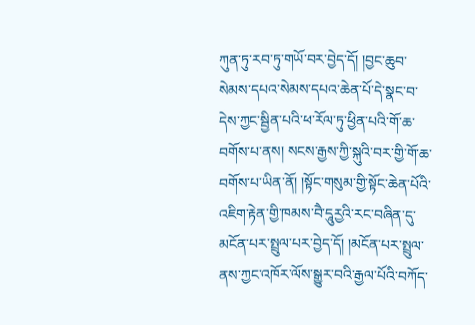ཀུན་ཏུ་རབ་ཏུ་གཡོ་བར་བྱེད་དོ། །བྱང་ཆུབ་སེམས་དཔའ་སེམས་དཔའ་ཆེན་པོ་དེ་སྣང་བ་དེས་ཀྱང་སྦྱིན་པའི་ཕ་རོལ་ཏུ་ཕྱིན་པའི་གོ་ཆ་བགོས་པ་ནས། སངས་རྒྱས་ཀྱི་སྐུའི་བར་གྱི་གོ་ཆ་བགོས་པ་ཡིན་ནོ། །སྟོང་གསུམ་གྱི་སྟོང་ཆེན་པོའི་འཇིག་རྟེན་གྱི་ཁམས་བཻ་དཱུརྱའི་རང་བཞིན་དུ་མངོན་པར་སྤྲུལ་པར་བྱེད་དོ། །མངོན་པར་སྤྲུལ་ནས་ཀྱང་འཁོར་ལོས་སྒྱུར་བའི་རྒྱལ་པོའི་བཀོད་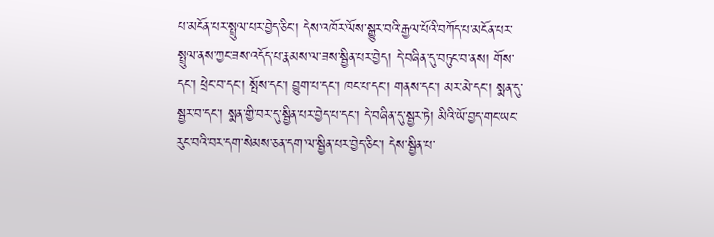པ་མངོན་པར་སྤྲུལ་པར་བྱེད་ཅིང་། དེས་འཁོར་ལོས་སྒྱུར་བའི་རྒྱལ་པོའི་བཀོད་པ་མངོན་པར་སྤྲུལ་ནས་ཀྱང་ཟས་འདོད་པ་རྣམས་ལ་ཟས་སྦྱིན་པར་བྱེད། དེ་བཞིན་དུ་བཏུང་བ་ནས། གོས་དང་། ཕྲེང་བ་དང་། སྤོས་དང་། བྱུག་པ་དང་། ཁང་པ་དང་། གནས་དང་། མར་མེ་དང་། སྨན་དུ་སྦྱར་བ་དང་། སྨན་གྱི་བར་དུ་སྦྱིན་པར་བྱེད་པ་དང་། དེ་བཞིན་དུ་སྦྱར་ཏེ། མིའི་ཡོ་བྱད་གང་ཡང་རུང་བའི་བར་དག་སེམས་ཅན་དག་ལ་སྦྱིན་པར་བྱེད་ཅིང་། དེས་སྦྱིན་པ་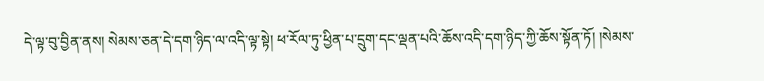དེ་ལྟ་བུ་བྱིན་ནས། སེམས་ཅན་དེ་དག་ཉིད་ལ་འདི་ལྟ་སྟེ། ཕ་རོལ་ཏུ་ཕྱིན་པ་དྲུག་དང་ལྡན་པའི་ཆོས་འདི་དག་ཉིད་ཀྱི་ཆོས་སྟོན་ཏོ། །སེམས་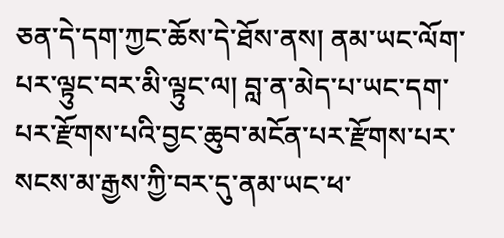ཅན་དེ་དག་ཀྱང་ཆོས་དེ་ཐོས་ནས། ནམ་ཡང་ལོག་པར་ལྟུང་བར་མི་ལྟུང་ལ། བླ་ན་མེད་པ་ཡང་དག་པར་རྫོགས་པའི་བྱང་ཆུབ་མངོན་པར་རྫོགས་པར་སངས་མ་རྒྱས་ཀྱི་བར་དུ་ནམ་ཡང་ཕ་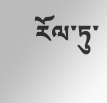རོལ་ཏུ་